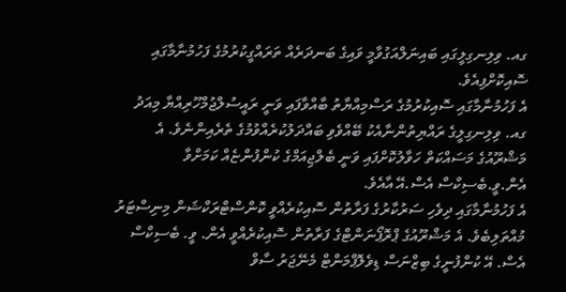ގއ. ވިލިނގިލީގައި ބައިނަލްއަގުވާމީ ވައިގެ ބަނދަރެއް ތަރައްގީކުރުމުގެ ފަހުމުނާމާގައި ސޮއިކޮށްފިއެވެ.
އެ ފަހުމުނާމާގައި ސޮއިކުރުމުގެ ރަސްމިއްޔާތު ބާއްވާފައި ވަނީ ރައީސުލްޖުމްހޫރިއްޔާ މިއަދު ގއ. ވިލިނގިލީގެ ރައްޔިތުންނާއެކު ބޭއްވެވި ބައްދަލުކުރެއްވުމުގެ ތެރެއިންނެވެ. އެ މަޝްރޫއުގެ މަސައްކަތް ހަވާލުކޮށްފައި ވަނީ ބެލްޖިއަމްގެ ކުންފުންޏެއް ކަމަށްވާ އެން.ވީ.ބެސިކްސް އެސް.އޭ އާއެވެ.
އެ ފަހުމުނާމާގައި ދިވެހި ސަރުކާރުގެ ފަރާތުން ސޮއިކުރެއްވީ ކޮންސްޓްރަކްޝަން މިނިސްޓަރު މުއްތަލިބެވެ. އެ މަޝްރޫއުގެ ޕްރޮޕޯނަންޓްގެ ފަރާތުން ސޮއިކުރެއްވީ އެން. ވީ. ބެސިކްސް އެސް. އޭ ކުންފުނީގެ ބިޒްނަސް ޑިވެލޮޕްމަންޓް މެނޭޖަރު ސާވް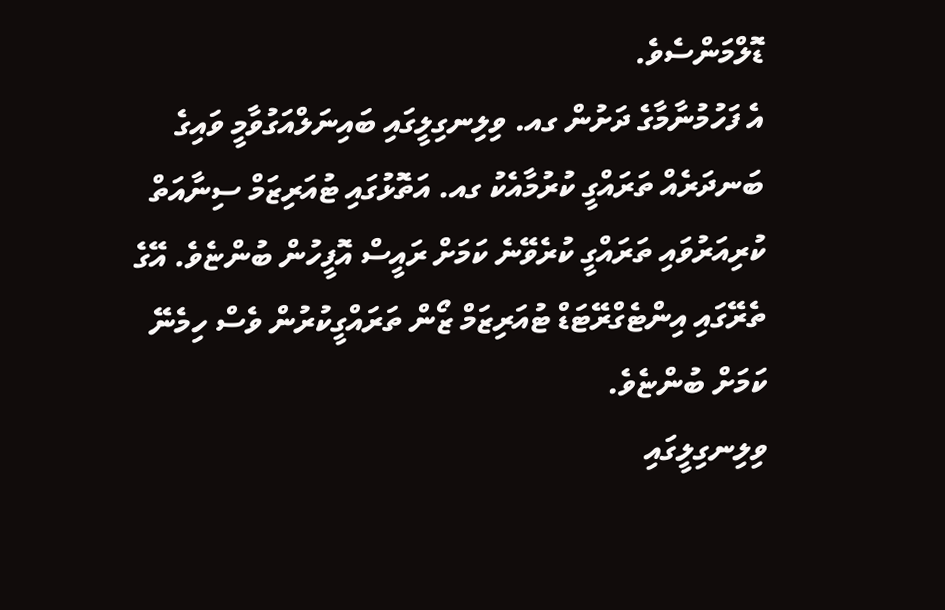ޑޮލްމަންސެވެ.
އެ ފަހުމުނާމާގެ ދަށުން ގއ. ވިލިނގިލީގައި ބައިނަލްއަގުވާމީ ވައިގެ ބަނދަރެއް ތަރައްގީ ކުރުމާއެކު ގއ. އަތޮޅުގައި ޓުއަރިޒަމް ސިނާއަތް ކުރިއަރުވައި ތަރައްގީ ކުރެވޭނެ ކަމަށް ރައީސް އޮފީހުން ބުންޏެވެ. އޭގެ ތެރޭގައި އިންޓެގްރޭޓަޑް ޓުއަރިޒަމް ޒޯން ތަރައްގީކުރުން ވެސް ހިމެނޭ ކަމަށް ބުންޏެވެ.
ވިލިނގިލީގައި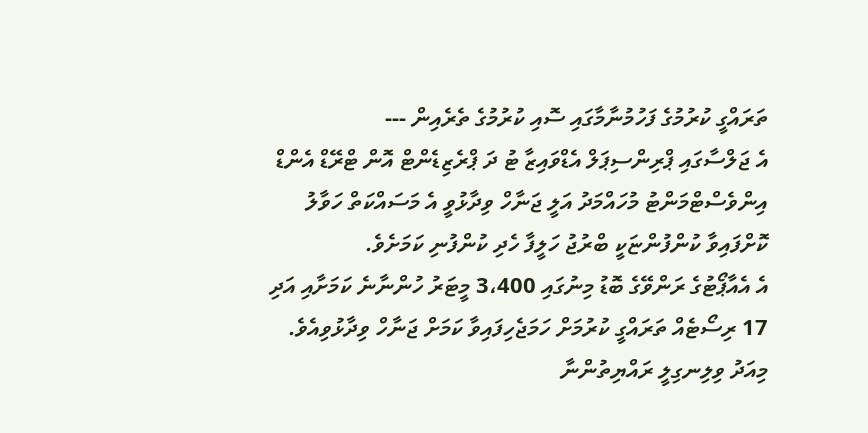ތަރައްގީ ކުރުމުގެ ފަހުމުނާމާގައި ސޮއި ކުރުމުގެ ތެރެއިން ---
އެ ޖަލްސާގައި ޕްރިންސިޕަލް އެޑްވައިޒާ ޓު ދަ ޕްރެޒިޑެންޓް އޮން ޓްރޭޑް އެންޑް އިންވެސްޓްމަންޓު މުހައްމަދު އަލީ ޖަނާހް ވިދާޅުވީ އެ މަސައްކަތް ހަވާލު ކޮށްފައިވާ ކުންފުންޏަކީ ބްރުޖު ހަލީފާ ހެދި ކުންފުނި ކަމަށެވެ.
އެ އެއާޕޯޓުގެ ރަންވޭގެ ބޮޑު މިނުގައި 3،400 މީޓަރު ހުންނާނެ ކަމަށާއި އަދި 17 ރިސޯޓެއް ތަރައްގީ ކުރުމަށް ހަމަޖެހިފައިވާ ކަމަށް ޖަނާހް ވިދާޅުވިއެވެ.
މިއަދު ވިލިނގިލީ ރައްޔިތުންނާ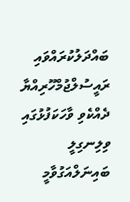ބައްދަލުކުރައްވައި ރައީސުލްޖުމްހޫރިއްޔާ ދެއްކެވި ވާހަކަފުޅުގައި ވިލިނގިލީ ބައިނަލްއަގުވާމީ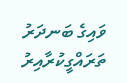ވައިގެ ބަނދަރު ތަރައްގީކުރާއިރު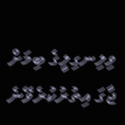ވިލިނގިލީގެ ބިމަށް ޖާގަ އިތުރުކުރެވޭނެ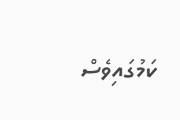ކަމުގައިވެސް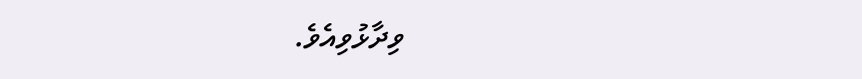ވިދާޅުވިއެވެ.